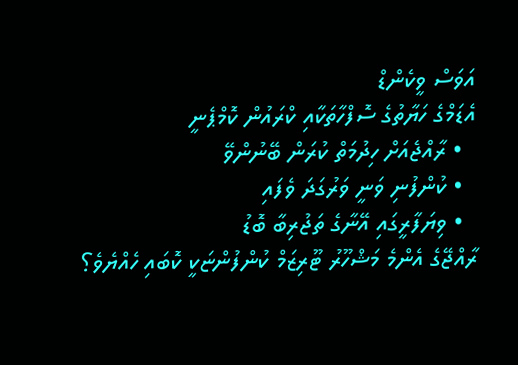އަވަސް ވީކެންޑް
އެޑަމްގެ ހަޔާތުގެ ސޮފްހާތަކާއި ކްރައުން ކޮމްޕެނީ
  • ރާއްޖެއަށް ހިދުމަތް ކުރަން ބޭނުންވޭ
  • ކުންފުނި ވަނީ ވަރުގަދަ ވެފައި
  • ވިޔަފާރީގައި އޭނާގެ ތަޖުރިބާ ބޮޑު
ރާއްޖޭގެ އެންމެ މަޝްހޫރު ޓޫރިޒަމް ކުންފުންޏަކީ ކޮބައި ހެއްޔެވެ؟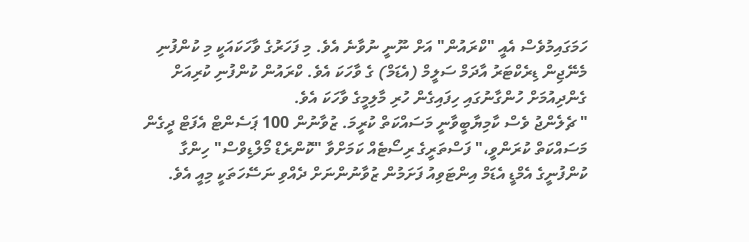ހަމަގައިމުވެސް އެއީ "ކްރައުން" އަށް ނޫނީ ނުވާނެ އެވެ. މި ފަހަރުގެ ވާހަކައަކީ މި ކުންފުނި މެނޭޖިން ޑިރެކްޓަރު އާދަމް ސަލީމް (އެޑަމް) ގެ ވާހަކަ އެވެ. ކްރައުން ކުންފުނި ކުރިއަށް ގެންދިއުމަށް ހުންގާނުގައި ހިފައިގެން ހުރި މާލިމީގެ ވާހަކަ އެވެ.
" ޗެލެންޖު ވެސް ކާމިޔާބީވާނީ މަސައްކަތް ކުރީމަ. ޒުވާނުން 100 ޕަސެންޓް އެފަޓް ދީގެން މަސައްކަތް ކުރަންވީ،" ފަސްތަރީގެ ރިސޯޓެއް ކަމަށްވާ "ކޮންރެޑް މޯލްޑިވްސް" ހިންގާ ކުންފުނީގެ އެމްޑީ އެޑަމް އިންޓަވިއު ފަށަމުން ޒުވާނުންނަށް ދެއްވި ނަސޭހަތަކީ މިއީ އެވެ.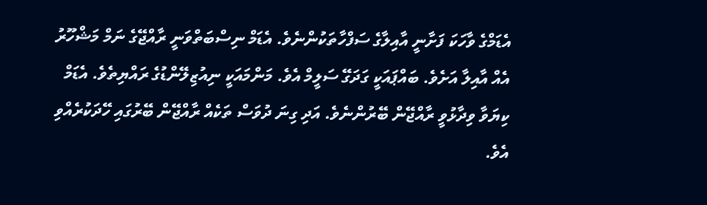އެޑަމްގެ ވާހަކަ ފަށާނީ އާއިލާގެ ސަފްހާތަކުންނެވެ. އެޑަމް ނިސްބަތްވަނީ ރާއްޖޭގެ ނަމް މަޝްހޫރު އެއް އާއިލާ އަށެވެ. ބައްޕައަކީ ގަދަގޭ ސަލީމް އެވެ. މަންމައަކީ ނިއުޒިލޭންޑުގެ ރައްޔިތެވެ. އެޑަމް ކިޔަވާ ވިދާޅުވީ ރާއްޖޭން ބޭރުންނެވެ. އަދި ގިނަ ދުވަސް ތަކެއް ރާއްޖޭން ބޭރުގައި ހޭދަކުރެއްވި އެވެ.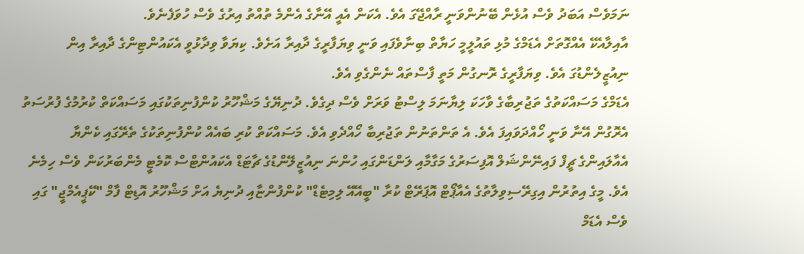ނަމަވެސް އަބަދު ވެސް އުޅެން ބޭނުންވަނީ ރާއްޖޭގަ އެވެ. އެކަން އެއީ އޭނާގެ އެންމެ ތުއްތު އިރުގެ ވެސް ހުވަފެނެވެ.
އާއިލާއެކޭ އެއްގޮތަށް އެޑަމްގެ މުޅި ތައުލީމީ ހަޔާތް ބިނާވެފައި ވަނީ ވިޔަފާރީގެ ދާއިރާ އަށެވެ. ކިޔަވާ ވިދާޅުވީ އެކައުންޓިންގެ ދާއިރާ އިން ނިއުޒީލެންޑުގަ އެވެ. ވިޔަފާރީގެ ރޮނގުން މަތީ ފާސްތައް ނެންގެވި އެވެ.
އެޑަމްގެ މަސައްކަތުގެ ތަޖުރިބާގެ ވާހަކަ ލިޔާނަމަ ލިސްޓު ވަރަށް ވެސް ދިގެވެ. ދުނިޔޭގެ މަޝްހޫރު ކުންފުނިތަކުގައި މަސައްކަތް ކުރުމުގެ ފުރުސަތު އެރޮގުން އޭނާ ވަނީ ހޯއްދަވައިފަ އެވެ. އެ ތަންތަނުން ތަޖުރިބާ ހޯއްދެވި އެވެ. މަސައްކަތް ކުރި ބައެއް ކުންފުނިތަކުގެ ތެރޭގައި ކެންޔާ އެއާލައިންގެ ޗީފް ފައިނޭންޝަލް އޮފިސަރުގެ މަގާމާއި ލަންޑަންގައި ހުންނަ ނިއުޒީލޭންޑުގެ ޗާޓަޑް އެކައުންޓްސް ކޮމެޓީ މެންބަރުކަން ވެސް ހިމެނެ އެވެ. މީގެ އިތުރުން އިގިރޭސިވިލާތުގެ އެއާޕޯޓް އޮޕަރޭޓް ކުރާ "ބީއޭއޭ ލިމިޓެޑް" ކުންފުންޏާއި ދުނިޔެ އަށް މަޝްހޫރު އޮޑިޓް ފާމް "ކޭޕީއެމްޖީ" ގައި ވެސް އެޑަމް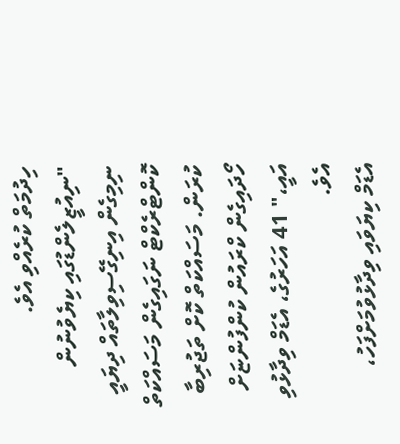ހިދުމަތް ކުރެއްވި އެވެ.
"ނިއުޒީލެންޑުގައި ކިޔެވުނުން ނިމިގެން އިނިގޭސިވިލާތައް ދިޔައީ ކޮންޓްރެކްޓް ނަގައިގެން މަސައްކަތް ކުރަން. މަސައްކަތް ކޮށް ތަޖުރިބާ ހޯދައިގެން ކްރައުން ކުންފުންޏަށް އައީ،" 41 އަހަރުގެ، އެޑަމް ވިދާޅުވި އެވެ.
އެޑަމް ކިޔަވައި ވިދާޅުވުމަށްފަހު،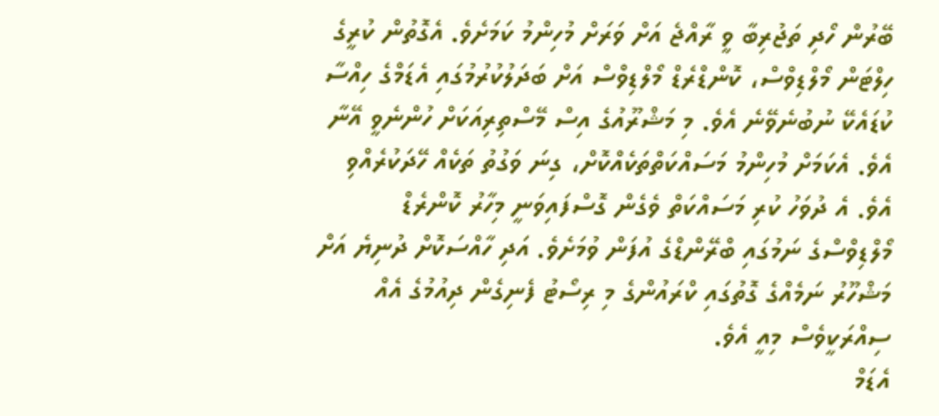ބޭރުން ހޯދި ތަޖުރިބާ ވީ ރާއްޖެ އަށް ވަރަށް މުހިންމު ކަމަށެވެ. އެގޮތުން ކުރީގެ ހިލްޓަން މޯލްޑިވްސް، ކޮންޑްރެޑް މޯލްޑިވްސް އަށް ބަދަލުކުރުމުގައި އެޑަމްގެ ހިއްސާ ކުޑައެކޭ ނުބުނެވޭނެ އެވެ. މި މަޝްރޫއުގެ އިސް މޭސްތިރިއަކަށް ހުންނެވީ އޭނާ އެވެ. އެކަމަށް މުހިންމު މަސައްކަތްތަކެއްކޮށް، ގިނަ ވަގުތު ތަކެއް ހޭދަކުރެއްވި އެވެ. އެ ދުވަހު ކުރި މަސައްކަތް ވެގެން ގޮސްފައިވަނީ މިހާރު ކޮންރެޑް މޯލްޑިވްސްގެ ނަމުގައި ބްރޭންޑްގެ އުފަން ވުމަށެވެ. އަދި ހާއްސަކޮށް ދުނިޔެ އަށް މަޝްހޫރު ނަމެއްގެ ގޮތުގައި ކްރައުންގެ މި ރިސޯޓު ފެނިގެން ދިއުމުގެ އެއް ސިއްރަކީވެސް މިއީ އެވެ.
އެޑަމް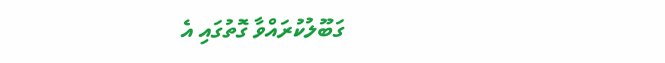ގަބޫލުކުރައްވާ ގޮތުގައި އެ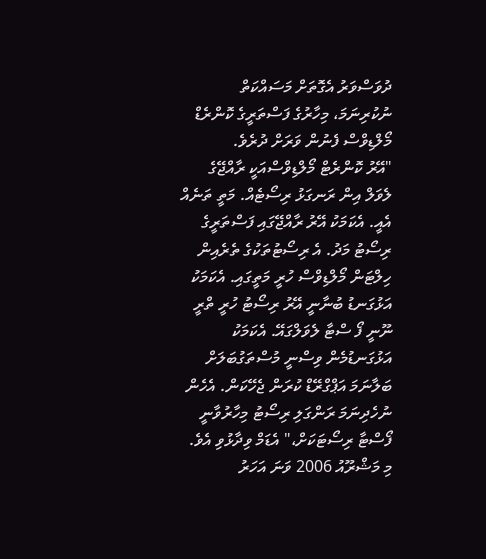ދުވަސްވަރު އެގޮތަށް މަސައްކަތް ނުކުރިނަމަ، މިހާރުގެ ފަސްތަރީގެ ކޮންރެޑް މޯލްޑިވްސް ފެނުން ވަރަށް ދުރެވެ.
"އޭރު ކޮންރެޓް މޯލްޑިވްސްއަކީ ރާއްޖޭގެ ލެވަލް އިން ރަނގަޅު ރިސޯޓެއް. މަތީ ތަނެއް އެއީ. އެކަމަކު އޭރު ރާއްޖޭގައި ފަސްތަރީގެ ރިސޯޓު މަދު. އެ ރިސޯޓުތަކުގެ ތެރެއިން ހިލްޓަން މޯލްޑިވްސް ހުރީ މަތީގައި. އެކަމަކު އަޅުގަނޑު ބުނާނީ އޭރު ރިސޯޓު ހުރީ ތްރީ ނޫނީ ފޯ ސްޓާ ލެވަލްގައޭ. އެކަމަކު އަޅުގަނޑުމެން ވިސްނީ މުސްތަގުބަލަށް ބަލާނަމަ އަޕްގްރޭޑް ކުރަން ޖެހޭކަން. އެހެން ނުހެދިނަމަ ރަންގަލި ރިސޯޓު މިހާރުވާނީ ފޯސްޓާ ރިސޯޓަކަށް،" އެޑަމް ވިދާޅުވި އެވެ.
މި މަޝްރޫއު 2006 ވަނަ އަހަރު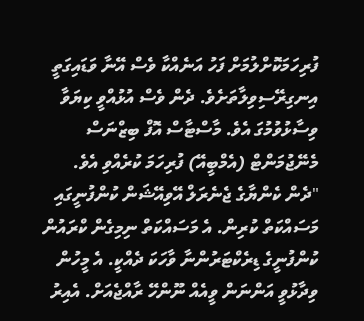ފުރިހަމަކޮށްލުމަށް ފަހު އަނެއްކާ ވެސް އޭނާ ވަޑައިގަތީ އިނގިރޭސިވިލާތަށެވެ. ދެން ވެސް އުޅުއްވީ ކިޔަވާ ވިސާޅުވުމުގަ އެވެ. މާސްޓާސް އޮފް ބިޒްނަސް މެނޭޖުމަންޓް (އެމްބީއޭ) ފުރިހަމަ ކުރެއްވި އެވެ.
"ދެން ކެންޔާގެ ޖެނެރަލް އޭވިއޭޝަން ކުންފުނީގައި މަސައްކަތް ކުރިން. އެ މަސައްކަތް ނިމިގެން ކްރައުން ކުންފުނީގެ ޑިރެކްޓަރުންނާ ވާހަކަ ދެއްކީ. އެ މީހުން ވިދާޅުވީ އަންނަން ވީއެއް ނޫންހޭ ރާއްޖެއަށް. އެއިރު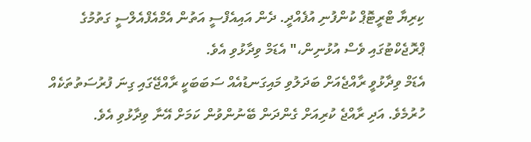ކިރިޔާ ޓްރީޓޮޕް ކުންފުނި އުފެއްދީ. ދެން އައިއެފްސީ އަތުން އެމްއެފްއެލްސީ ގަތުމުގެ ޕްރޮޖެކްޓުގައި ވެސް އުޅުނިން،" އެޑަމް ވިދާޅުވި އެވެ.
އެޑަމް ވިދާޅުވީ ރާއްޖެއަށް ބަދަލުވި މައިގަނޑުއެއް ސަބަބަކީ ރާއްޖޭގައި ގިނަ ފުރުސަތުތަކެއް ހުރުމެވެ. އަދި ރާއްޖެ ކުރިއަށް ގެންދަން ބޭނުންވުން ކަމަށް އޭނާ ވިދާޅުވި އެވެ.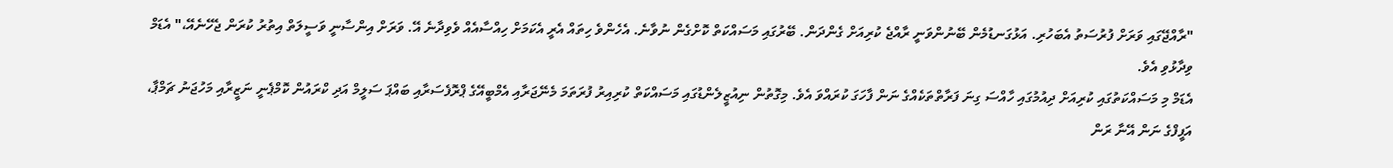"ރާއްޖޭގައި ވަރަށް ފުރުސަތު އެބަހުރި. އަޅުގަނޑުމެން ބޭނުންވަނީ ރާއްޖެ ކުރިއަށް ގެންދަން. ބޭރުގައި މަސައްކަތް ކޮށްގެން ނުވާނެ. އެހެންވެ ހިތައް އެރީ އެކަމަށް ހިއްސާއެއް ވެވިދާނެ އޭ. ވަރަށް އިންސާނީ ވަސީލަތް އިތުރު ކުރަން ޖެހޭނެއޭ،" އެޑަމް ވިދާޅުވި އެވެ.
އެޑަމް މި މަސައްކަތުގައި ކުރިއަށް ދިއުމުގައި ހާއްސަ ގިނަ ފަރާތްތަކެއްގެ ނަން ފާހަގަ ކުރައްވަ އެވެ. މިގޮތުން ނިއުޒީލެންޑުގައި މަސައްކަތް ކުރިއިރު ފުރަތަމަ މެނޭޖަރާއި އެމްބީއޭގެ ޕްރޮފެސަރާއި ބައްޕަ ސަލީމް އަދި ކްރައުން ކޮމްޕެނީ ނަޒީރާއި މަހުޖަނު ޗަމްޕާ، އަފީފްގެ ނަން އޭނާ ރަން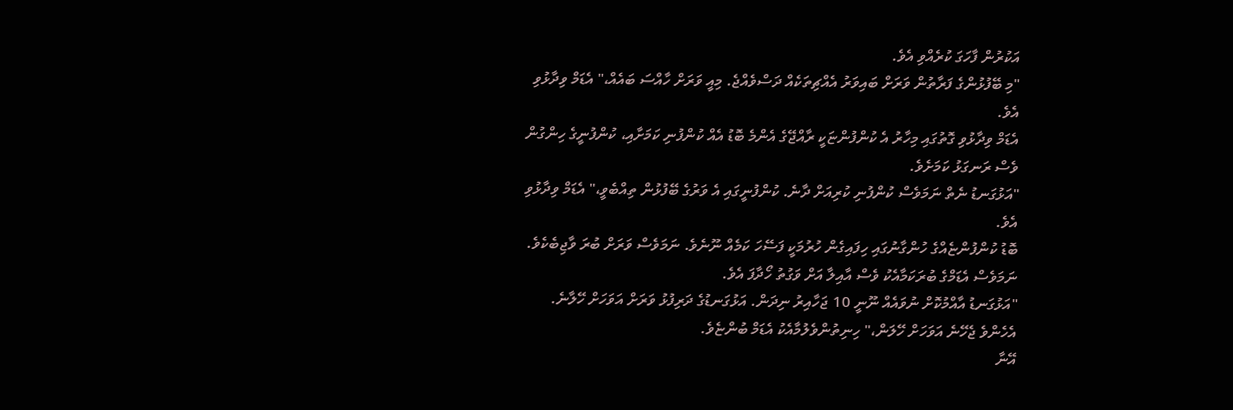އަކުރުން ފާހަގަ ކުރެއްވި އެވެ.
"މި ބޭފުޅުންގެ ފަރާތުން ވަރަށް ބައިވަރު އެއްޗިތަކެއް ދަސްވެއްޖެ. މިއީ ވަރަށް ހާއްސަ ބައެއް،" އެޑަމް ވިދާޅުވި އެވެ.
އެޑަމް ވިދާޅުވި ގޮތުގައި މިހާރު އެ ކުންފުންޏަކީ ރާއްޖޭގެ އެންމެ ބޮޑު އެއް ކުންފުނި ކަމަށާއި، ކުންފުނީގެ ހިންގުން ވެސް ރަނގަޅު ކަމަށެވެ.
"އަޅުގަނޑު ނެތް ނަމަވެސް ކުންފުނި ކުރިއަށް ދާނެ. ކުންފުނީގައި އެ ވަރުގެ ބޭފުޅުން ތިއްބެވީ،" އެޑަމް ވިދާޅުވި އެވެ.
ބޮޑު ކުންފުންޏެއްގެ ހުންގާނުގައި ހިފައިގެން ހުރުމަކީ ފަސޭހަ ކަމެއް ނޫނެވެ. ނަމަވެސް ވަރަށް ބުރަ ވާޖިބެކެވެ. ނަމަވެސް އެޑަމްގެ ބުރަކަމާއެކު ވެސް އާއިލާ އަށް ވަގުތު ހޯދާފަ އެވެ.
"އަޅުގަނޑު އާއްމުކޮށް ނުވައެއް ނޫނީ 10 ޖަހާއިރު ނިދަން. އަޅުގަނޑުގެ ދަރިފުޅު ވަރަށް އަވަހަށް ހޭލާނެ. އެހެންވެ ޖެހޭނެ އަވަހަށް ހޭލަން،" ހިނިތުންވެލުމާއެކު އެޑަމް ބުންޏެވެ.
އޭނާ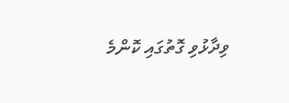ވިދާޅުވި ގޮތުގައި ކޮންމެ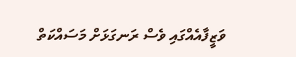ވަޒީފާއެއްގައި ވެސް ރަނގަޅަށް މަސައްކަތް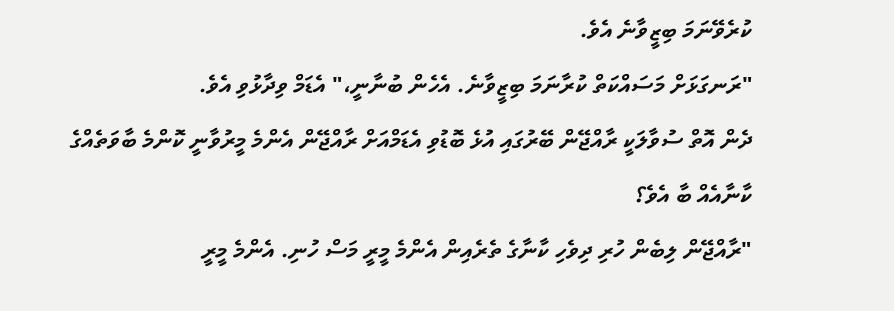ކުރެވޭނަމަ ބިޒީވާނެ އެވެ.
"ރަނގަޅަށް މަސައްކަތް ކުރާނަމަ ބިޒީވާނެ. އެހެން ބުނާނީ،" އެޑަމް ވިދާޅުވި އެވެ.
ދެން އޮތް ސުވާލަކީ ރާއްޖޭން ބޭރުގައި އުޅެ ބޮޑުވި އެޑަމްއަށް ރާއްޖޭން އެންމެ މީރުވާނީ ކޮންމެ ބާވަތެއްގެ ކާނާއެއް ބާ އެވެ؟
"ރާއްޖޭން ލިބެން ހުރި ދިވެހި ކާނާގެ ތެރެއިން އެންމެ މީރީ މަސް ހުނި. އެންމެ މީރީ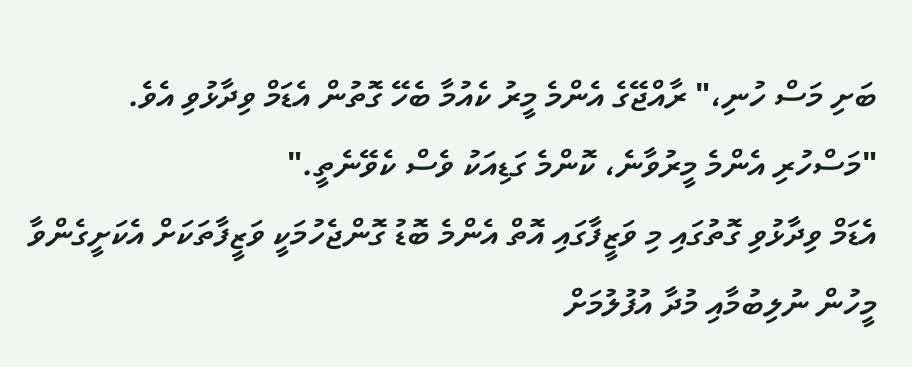ބަށި މަސް ހުނި،" ރާއްޖޭގެ އެންމެ މީރު ކެއުމާ ބެހޭ ގޮތުން އެޑަމް ވިދާޅުވި އެވެ.
"މަސްހުރި އެންމެ މީރުވާނެ، ކޮންމެ ގަޑިއަކު ވެސް ކެވޭނެތީ."
އެޑަމް ވިދާޅުވި ގޮތުގައި މި ވަޒީފާގައި އޮތް އެންމެ ބޮޑު ގޮންޖެހުމަކީ ވަޒީފާތަކަށް އެކަށީގެންވާ މީހުން ނުލިބުމާއި މުދާ އުފުލުމަށް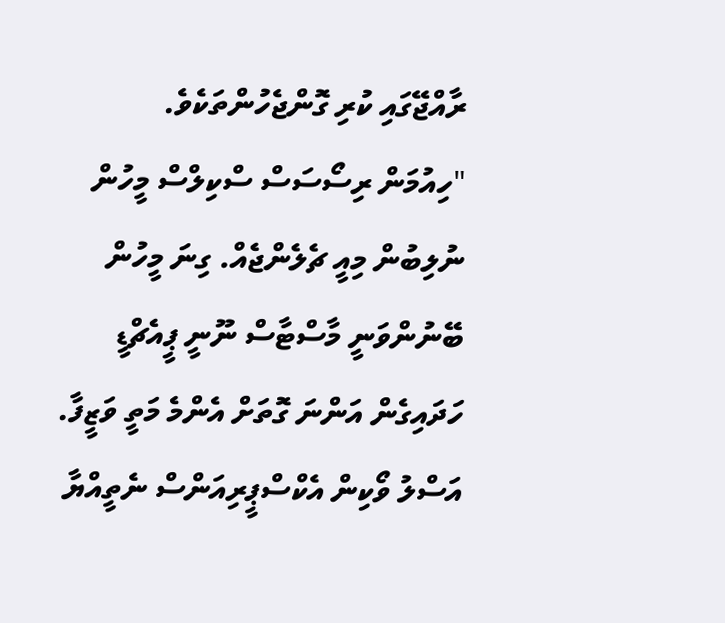ރާއްޖޭގައި ކުރި ގޮންޖެހުންތަކެވެ.
"ހިއުމަން ރިސޯސަސް ސްކިލްސް މީހުން ނުލިބުން މިއީ ޗެލެންޖެއް. ގިނަ މީހުން ބޭނުންވަނީ މާސްޓާސް ނޫނީ ޕީއެޗްޑީ ހަދައިގެން އަންނަ ގޮތަށް އެންމެ މަތީ ވަޒީފާ. އަސްލު ވޯކިން އެކްސްޕީރިއަންސް ނެތީއްޔާ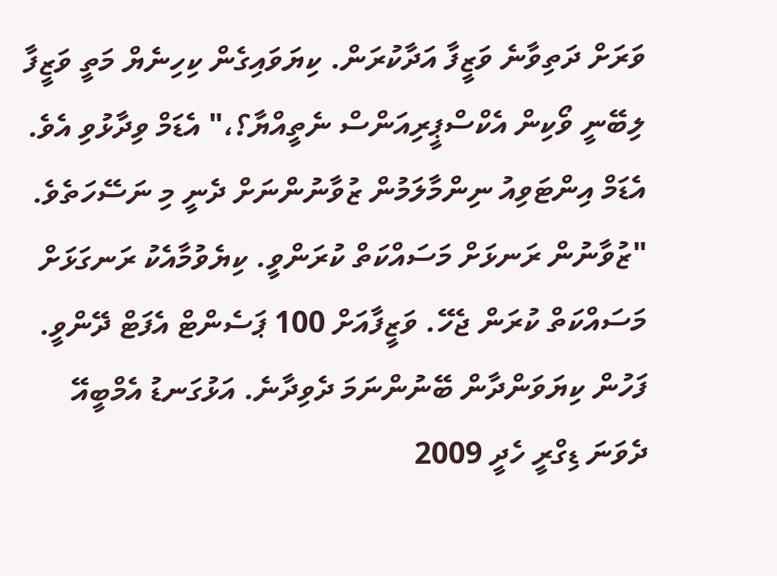ވަރަށް ދަތިވާނެ ވަޒީފާ އަދާކުރަން. ކިޔަވައިގެން ކިހިނެޔް މަތީ ވަޒީފާ ލިބޭނީ ވޯކިން އެކްސްޕީރިއަންސް ނެތީއްޔާ؟،" އެޑަމް ވިދާޅުވި އެވެ.
އެޑަމް އިންޓަވިއު ނިންމާލަމުން ޒުވާނުންނަށް ދެނީ މި ނަސޭހަތެވެ.
"ޒުވާނުން ރަނޅަށް މަސައްކަތް ކުރަންވީ. ކިޔެވުމާއެކު ރަނގަޅަށް މަސައްކަތް ކުރަން ޖެހޭ. ވަޒީފާއަށް 100 ޕަސެންޓް އެފަޓް ދޭންވީ. ފަހުން ކިޔަވަންދާން ބޭނުންނަމަ ދެވިދާނެ. އަޅުގަނޑު އެމްބީއޭ ދެވަނަ ޑިގްރީ ހެދީ 2009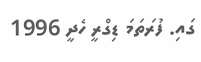ގައި. ފުރަތަމަ ޑިގްރީ ހެދީ 1996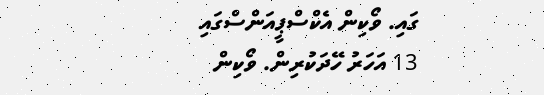ގައި. ވޯކިން އެކްސްޕީއަންސްގައި 13 އަހަރު ހޭދަކުރިން. ވޯކިން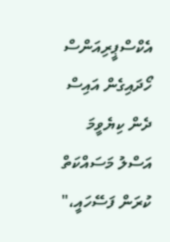އެކްސްޕީރިއަންސް ހޯދައިގެން އައިސް ދެން ކިޔެވީމަ އަސްލު މަސައްކަތް ކުރަން ފަސޭހައީ،"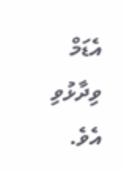އެޑަމް ވިދާޅުވި އެވެ.